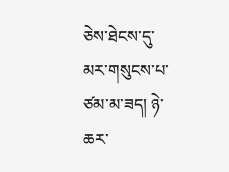ཅེས་ཐེངས་དུ་མར་གསུངས་པ་ཙམ་མ་ཟད། ཉེ་ཆར་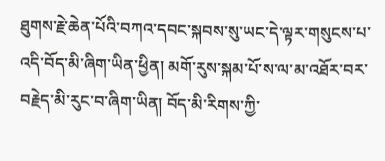ཐུགས་རྗེ་ཆེན་པོའི་བཀའ་དབང་སྐབས་སུ་ཡང་དེ་ལྟར་གསུངས་པ་འདི་བོད་མི་ཞིག་ཡིན་ཕྱིན། མགོ་རུས་སྐམ་པོ་ས་ལ་མ་འཐོར་བར་བརྗེད་མི་རུང་བ་ཞིག་ཡིན། བོད་མི་རིགས་ཀྱི་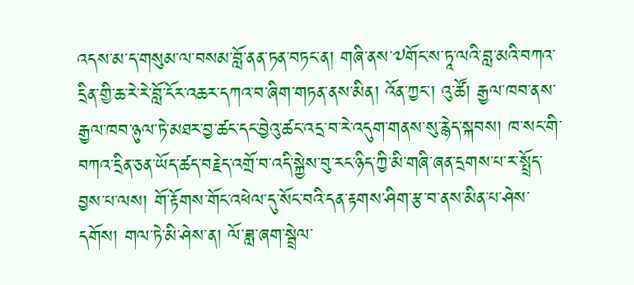འདས་མ་ད་གསུམ་ལ་བསམ་བློ་ནན་ཏན་བཏང་ན། གཞི་ནས་༧གོང་ས་ཏཱ་ལའི་བླ་མའི་བཀའ་དྲིན་གྱི་ཆ་རེ་རེ་བློ་ངོར་འཆར་དཀའ་བ་ཞིག་གཏན་ནས་མིན། འོན་ཀྱང་། འུ་ཚོ། རྒྱལ་ཁབ་ནས་རྒྱལ་ཁབ་ཉུལ་ཏེ་མཐར་བྱ་ཚང་དང་བྱེའུ་ཚང་འདྲ་བ་རེ་འདུག་གནས་སུ་རྙེད་སྐབས། ཁ་སང་གི་བཀའ་དྲིན་ཅན་ཡོད་ཚད་བརྗེད་འགྲོ་བ་འདི་སྐྱེས་བུ་རང་ཉིད་ཀྱི་མི་གཞི་ཞན་དྲགས་པ་ར་སྤྲོད་བྱས་པ་ལས། གོ་རྟོགས་གོང་འཕེལ་དུ་སོང་བའི་དན་རྟགས་ཤིག་རྩ་བ་ནས་མིན་པ་ཤེས་དགོས། གལ་ཏེ་མི་ཤེས་ན། ལོ་ཟླ་ཞག་སྦྲེལ་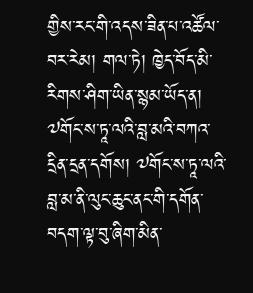གྱིས་རང་གི་འདས་ཟིན་པ་འཚོལ་བར་རེམ། གལ་ཏེ། ཁྱེད་བོད་མི་རིགས་ཤིག་ཡིན་སྙམ་ཡོད་ན། ༧གོང་ས་ཏཱ་ལའི་བླ་མའི་བཀའ་དྲིན་དྲན་དགོས། ༧གོང་ས་ཏཱ་ལའི་བླ་མ་ནི་ལུང་ཆུང་ནང་གི་དགོན་བདག་ལྟ་བུ་ཞིག་མིན་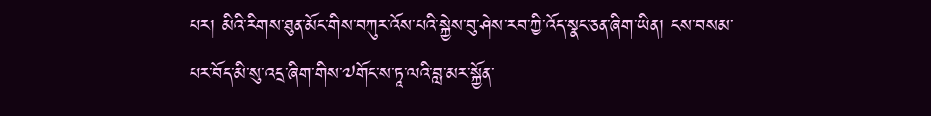པར། མིའི་རིགས་ཐུན་མོང་གིས་བཀུར་འོས་པའི་སྐྱེས་བུ་ཤེས་རབ་ཀྱི་འོད་སྣང་ཅན་ཞིག་ཡིན། ངས་བསམ་པར་བོད་མི་སུ་འདྲ་ཞིག་གིས་༧གོང་ས་ཏཱ་ལའི་བླ་མར་སྐྱོན་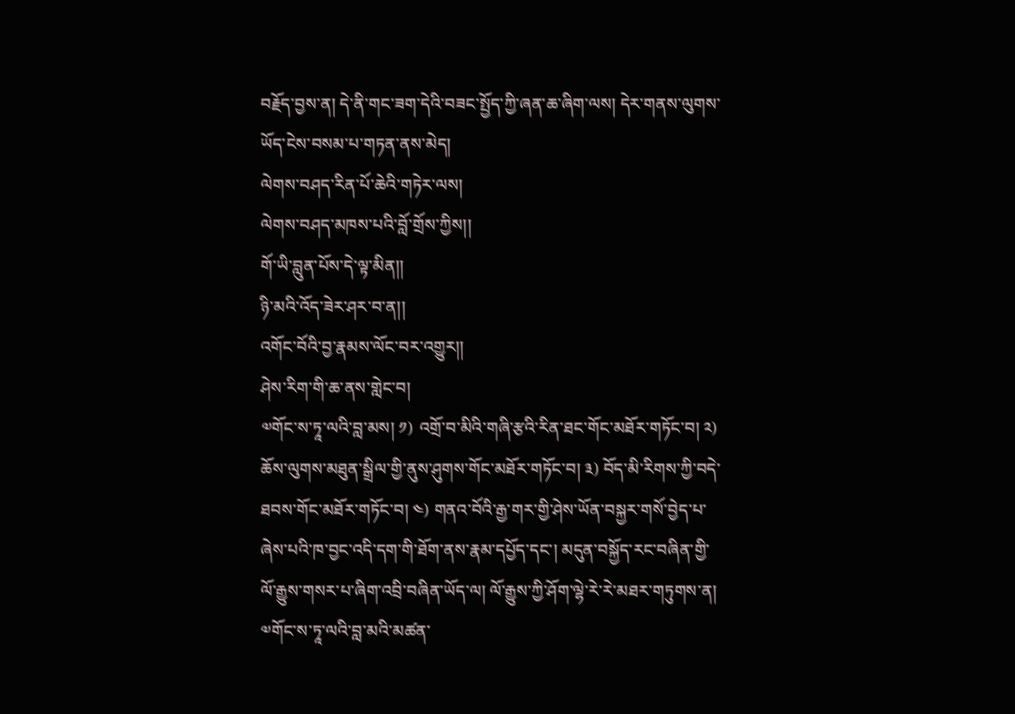བརྗོད་བྱས་ན། དེ་ནི་གང་ཟག་དེའི་བཟང་སྤྱོད་ཀྱི་ཞན་ཆ་ཞིག་ལས། དེར་གནས་ལུགས་ཡོད་ངེས་བསམ་པ་གཏན་ནས་མེད།
ལེགས་བཤད་རིན་པོ་ཆེའི་གཏེར་ལས།
ལེགས་བཤད་མཁས་པའི་བློ་གྲོས་ཀྱིས།།
གོ་ཡི་བླུན་པོས་དེ་ལྟ་མིན།།
ཉི་མའི་འོད་ཟེར་ཤར་བ་ན།།
འགོང་བོའི་བྱ་རྣམས་ལོང་བར་འགྱུར།།
ཤེས་རིག་གི་ཆ་ནས་གླེང་བ།
༧གོང་ས་ཏཱ་ལའི་བླ་མས། ༡) འགྲོ་བ་མིའི་གཞི་རྩའི་རིན་ཐང་གོང་མཐོར་གཏོང་བ། ༢) ཆོས་ལུགས་མཐུན་སྒྲིལ་གྱི་ནུས་ཤུགས་གོང་མཐོར་གཏོང་བ། ༣) བོད་མི་རིགས་ཀྱི་བདེ་ཐབས་གོང་མཐོར་གཏོང་བ། ༤) གནའ་བོའི་རྒྱ་གར་གྱི་ཤེས་ཡོན་བསྐྱར་གསོ་བྱེད་པ་ཞེས་པའི་ཁ་བྱང་འདི་དག་གི་ཐོག་ནས་རྣམ་དཔྱོད་དང་། མདུན་བསྐྱོད་རང་བཞིན་གྱི་ལོ་རྒྱུས་གསར་པ་ཞིག་འབྲི་བཞིན་ཡོད་ལ། ལོ་རྒྱུས་ཀྱི་ཤོག་ལྷེ་རེ་རེ་མཐར་གཏུགས་ན། ༧གོང་ས་ཏཱ་ལའི་བླ་མའི་མཚན་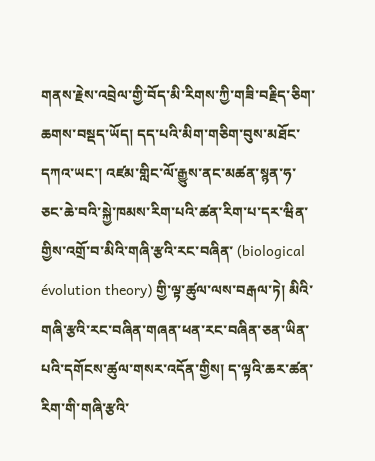གནས་རྗེས་འབྲེལ་གྱི་བོད་མི་རིགས་ཀྱི་གཟི་བརྗིད་ཅིག་ཆགས་བསྡད་ཡོད། དད་པའི་མིག་གཅིག་བུས་མཐོང་དཀའ་ཡང་། འཛམ་གླིང་ལོ་རྒྱུས་ནང་མཚན་སྙན་ཧ་ཅང་ཆེ་བའི་སྐྱེ་ཁམས་རིག་པའི་ཚན་རིག་པ་དར་ཝིན་གྱིས་འགྲོ་བ་མིའི་གཞི་རྩའི་རང་བཞིན་ (biological évolution theory) གྱི་ལྟ་ཚུལ་ལས་བརྒལ་ཏེ། མིའི་གཞི་རྩའི་རང་བཞིན་གཞན་ཕན་རང་བཞིན་ཅན་ཡིན་པའི་དགོངས་ཚུལ་གསར་འདོན་གྱིས། ད་ལྟའི་ཆར་ཚན་རིག་གི་གཞི་རྩའི་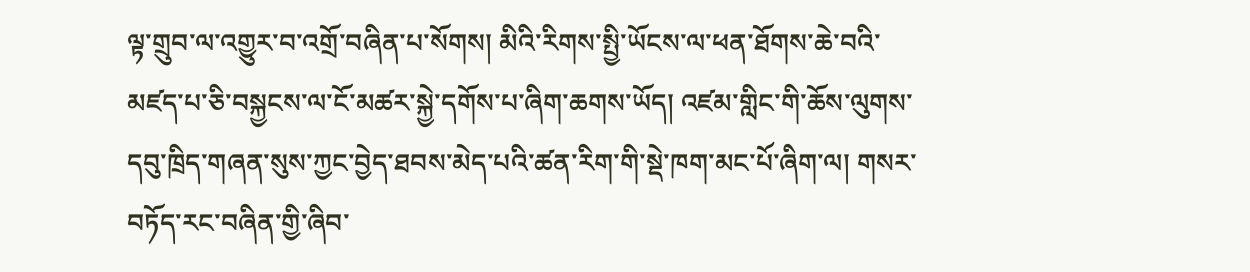ལྟ་གྲུབ་ལ་འགྱུར་བ་འགྲོ་བཞིན་པ་སོགས། མིའི་རིགས་སྤྱི་ཡོངས་ལ་ཕན་ཐོགས་ཆེ་བའི་མཛད་པ་ཅི་བསྐྱངས་ལ་ངོ་མཚར་སྐྱེ་དགོས་པ་ཞིག་ཆགས་ཡོད། འཛམ་གླིང་གི་ཆོས་ལུགས་དབུ་ཁྲིད་གཞན་སུས་ཀྱང་བྱེད་ཐབས་མེད་པའི་ཚན་རིག་གི་སྡེ་ཁག་མང་པོ་ཞིག་ལ། གསར་བཏོད་རང་བཞིན་གྱི་ཞིབ་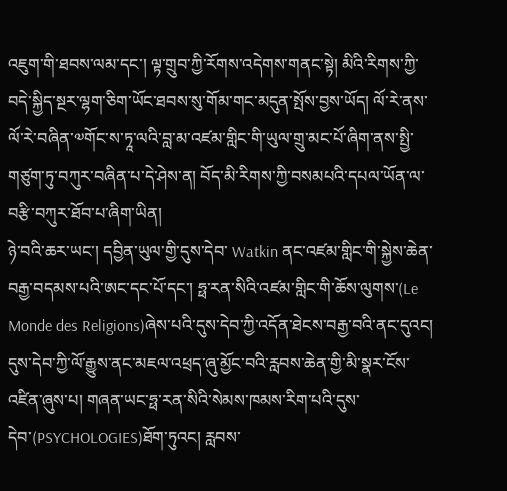འཇུག་གི་ཐབས་ལམ་དང་། ལྟ་གྲུབ་ཀྱི་རོགས་འདེགས་གནང་སྟེ། མིའི་རིགས་ཀྱི་བདེ་སྐྱིད་སྔར་ལྷག་ཅིག་ཡོང་ཐབས་སུ་གོམ་གང་མདུན་སྤོས་བྱས་ཡོད། ལོ་རེ་ནས་ལོ་རེ་བཞིན་༧གོང་ས་ཏཱ་ལའི་བླ་མ་འཛམ་གླིང་གི་ཡུལ་གྲུ་མང་པོ་ཞིག་ནས་སྤྱི་གཙུག་ཏུ་བཀུར་བཞིན་པ་དེ་ཤེས་ན། བོད་མི་རིགས་ཀྱི་བསམཔའི་དཔལ་ཡོན་ལ་བརྩི་བཀུར་ཐོབ་པ་ཞིག་ཡིན།
ཉེ་བའི་ཆར་ཡང་། དབྱིན་ཡུལ་གྱི་དུས་དེབ་ Watkin ནང་འཛམ་གླིང་གི་སྐྱེས་ཆེན་བརྒྱ་བདམས་པའི་ཨང་དང་པོ་དང་། ཧྥ་རན་སིའི་འཛམ་གླིང་གི་ཆོས་ལུགས་(Le Monde des Religions)ཞེས་པའི་དུས་དེབ་ཀྱི་འདོན་ཐེངས་བརྒྱ་བའི་ནང་དུའང། དུས་དེབ་ཀྱི་ལོ་རྒྱུས་ནང་མཇལ་འཕྲད་ཞུ་མྱོང་བའི་རླབས་ཆེན་གྱི་མི་སྣར་ངོས་འཛིན་ཞུས་པ། གཞན་ཡང་ཧྥ་རན་སིའི་སེམས་ཁམས་རིག་པའི་དུས་དེབ་(PSYCHOLOGIES)ཐོག་ཏུའང། རླབས་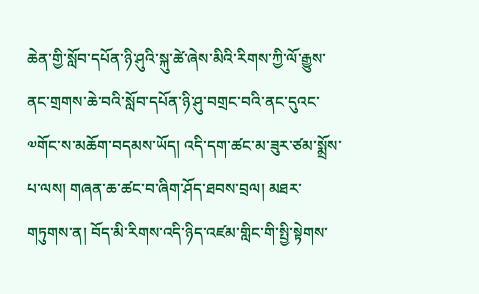ཆེན་གྱི་སློབ་དཔོན་ཉི་ཤུའི་སྐུ་ཚེ་ཞེས་མིའི་རིགས་ཀྱི་ལོ་རྒྱུས་ནང་གྲགས་ཆེ་བའི་སློབ་དཔོན་ཉི་ཤུ་བགྲང་བའི་ནང་དུའང་༧གོང་ས་མཆོག་བདམས་ཡོད། འདི་དག་ཚང་མ་ཟུར་ཙམ་སྨྲོས་པ་ལས། གཞན་ཆ་ཚང་བ་ཞིག་ཤོད་ཐབས་བྲལ། མཐར་གཏུགས་ན། བོད་མི་རིགས་འདི་ཉིད་འཛམ་གླིང་གི་སྤྱི་སྟེགས་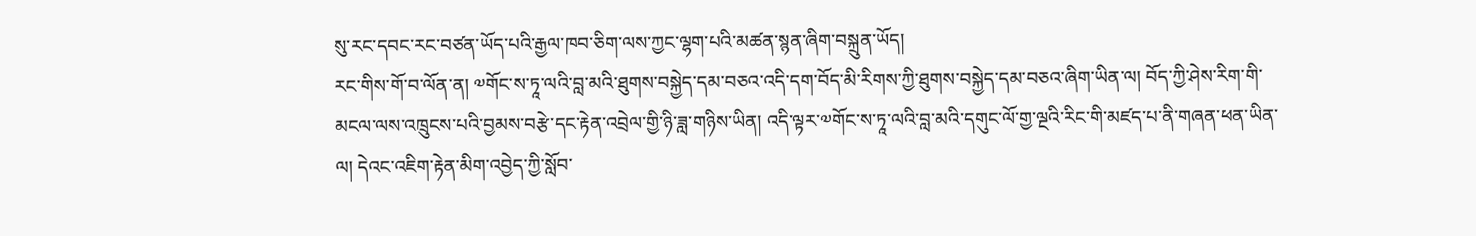སུ་རང་དབང་རང་བཙན་ཡོད་པའི་རྒྱལ་ཁབ་ཅིག་ལས་ཀྱང་ལྷག་པའི་མཚན་སྙན་ཞིག་བསྐྲུན་ཡོད།
རང་གིས་གོ་བ་ལོན་ན། ༧གོང་ས་ཏཱ་ལའི་བླ་མའི་ཐུགས་བསྐྱེད་དམ་བཅའ་འདི་དག་བོད་མི་རིགས་ཀྱི་ཐུགས་བསྐྱེད་དམ་བཅའ་ཞིག་ཡིན་ལ། བོད་ཀྱི་ཤེས་རིག་གི་མངལ་ལས་འཁྲུངས་པའི་བྱམས་བརྩེ་དང་རྟེན་འབྲེལ་གྱི་ཉི་ཟླ་གཉིས་ཡིན། འདི་ལྟར་༧གོང་ས་ཏཱ་ལའི་བླ་མའི་དགུང་ལོ་གྱ་ལྔའི་རིང་གི་མཛད་པ་ནི་གཞན་ཕན་ཡིན་ལ། དེའང་འཇིག་རྟེན་མིག་འབྱེད་ཀྱི་སློབ་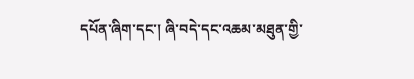དཔོན་ཞིག་དང་། ཞི་བདེ་དང་འཆམ་མཐུན་གྱི་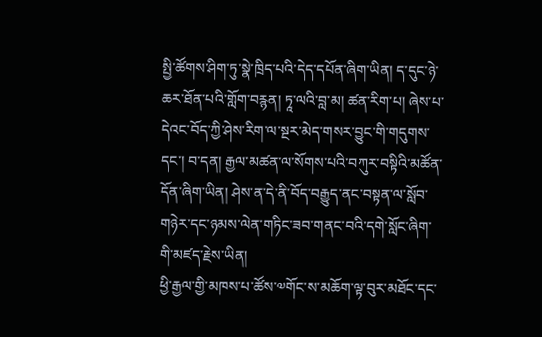སྤྱི་ཚོགས་ཤིག་ཏུ་སྣེ་ཁྲིད་པའི་དེད་དཔོན་ཞིག་ཡིན། ད་དུང་ཉེ་ཆར་ཐོན་པའི་གློག་བརྙན། ཏཱ་ལའི་བླ་མ། ཚན་རིག་པ། ཞེས་པ་དེའང་བོད་ཀྱི་ཤེས་རིག་ལ་སྔར་མེད་གསར་བྱུང་གི་གདུགས་དང་། བ་དན། རྒྱལ་མཚན་ལ་སོགས་པའི་བཀུར་བསྟིའི་མཚོན་དོན་ཞིག་ཡིན། ཤེས་ན་དེ་ནི་བོད་བརྒྱུད་ནང་བསྟན་ལ་སློབ་གཉེར་དང་ཉམས་ལེན་གཏིང་ཟབ་གནང་བའི་དགེ་སློང་ཞིག་གི་མཛད་རྗེས་ཡིན།
ཕྱི་རྒྱལ་གྱི་མཁས་པ་ཚོས་༧གོང་ས་མཆོག་ལྟ་བུར་མཐོང་དང་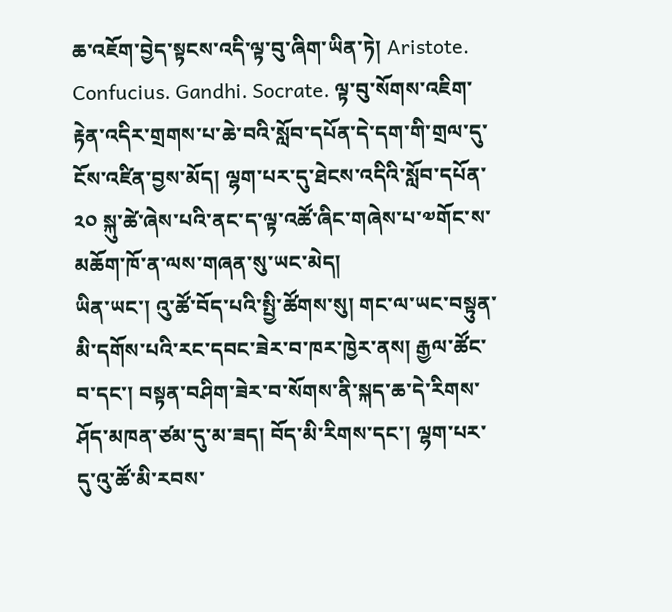ཆ་འཇོག་བྱེད་སྟངས་འདི་ལྟ་བུ་ཞིག་ཡིན་ཏེ། Aristote. Confucius. Gandhi. Socrate. ལྟ་བུ་སོགས་འཇིག་རྟེན་འདིར་གྲགས་པ་ཆེ་བའི་སློབ་དཔོན་དེ་དག་གི་གྲལ་དུ་ངོས་འཛིན་བྱས་མོད། ལྷག་པར་དུ་ཐེངས་འདིའི་སློབ་དཔོན་ ༢༠ སྐུ་ཚེ་ཞེས་པའི་ནང་ད་ལྟ་འཚོ་ཞིང་གཞེས་པ་༧གོང་ས་མཆོག་ཁོ་ན་ལས་གཞན་སུ་ཡང་མེད།
ཡིན་ཡང་། འུ་ཚོ་བོད་པའི་སྤྱི་ཚོགས་སུ། གང་ལ་ཡང་བསྟུན་མི་དགོས་པའི་རང་དབང་ཟེར་བ་ཁར་ཁྱེར་ནས། རྒྱལ་ཚོང་བ་དང་། བསྟན་བཤིག་ཟེར་བ་སོགས་ནི་སྐད་ཆ་དེ་རིགས་ཤོད་མཁན་ཙམ་དུ་མ་ཟད། བོད་མི་རིགས་དང་། ལྷག་པར་དུ་འུ་ཚོ་མི་རབས་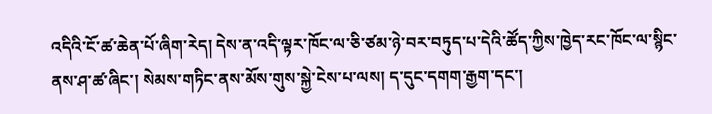འདིའི་ངོ་ཚ་ཆེན་པོ་ཞིག་རེད། དེས་ན་འདི་ལྟར་ཁོང་ལ་ཅི་ཙམ་ཉེ་བར་བཏུད་པ་དེའི་ཚོད་ཀྱིས་ཁྱེད་རང་ཁོང་ལ་སྙིང་ནས་ཤ་ཚ་ཞིང་། སེམས་གཏིང་ནས་མོས་གུས་སྐྱེ་ངེས་པ་ལས། ད་དུང་དགག་རྒྱག་དང་།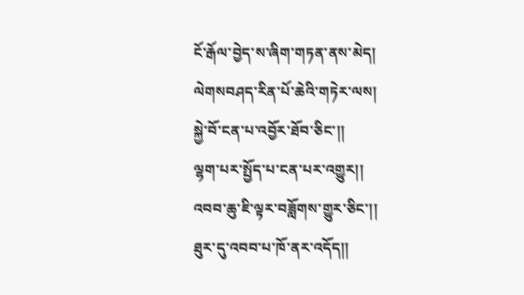ངོ་རྒོལ་བྱེད་ས་ཞིག་གཏན་ནས་མེད།
ལེགསབཤད་རིན་པོ་ཆེའི་གཏེར་ལས།
སྐྱེ་བོ་ངན་པ་འབྱོར་ཐོབ་ཅིང་།།
ལྷག་པར་སྤྱོད་པ་ངན་པར་འགྱུར།།
འབབ་ཆུ་ཇི་ལྟར་བཟློགས་གྱུར་ཅིང་།།
ཐུར་དུ་འབབ་པ་ཁོ་ནར་འདོད།།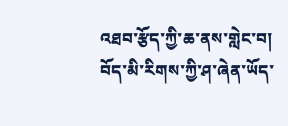འཐབ་རྩོད་ཀྱི་ཆ་ནས་གླེང་བ།
བོད་མི་རིགས་ཀྱི་ཤ་ཞེན་ཡོད་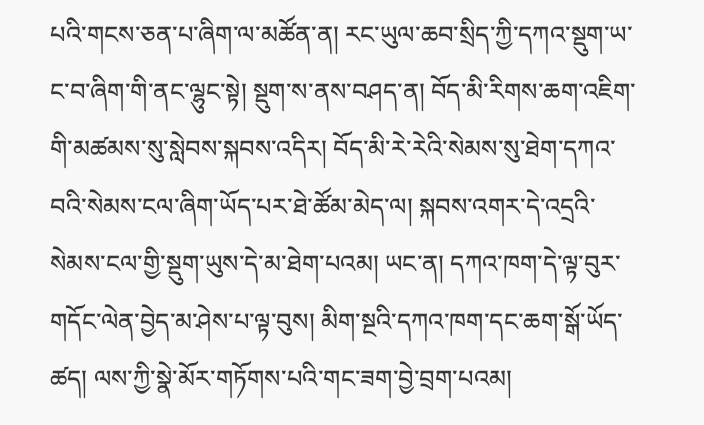པའི་གངས་ཅན་པ་ཞིག་ལ་མཚོན་ན། རང་ཡུལ་ཆབ་སྲིད་ཀྱི་དཀའ་སྡུག་ཡ་ང་བ་ཞིག་གི་ནང་ལྷུང་སྟེ། སྡུག་ས་ནས་བཤད་ན། བོད་མི་རིགས་ཆག་འཇིག་གི་མཚམས་སུ་སླེབས་སྐབས་འདིར། བོད་མི་རེ་རེའི་སེམས་སུ་ཐེག་དཀའ་བའི་སེམས་ངལ་ཞིག་ཡོད་པར་ཐེ་ཚོམ་མེད་ལ། སྐབས་འགར་དེ་འདྲའི་སེམས་ངལ་གྱི་སྡུག་ཡུས་དེ་མ་ཐེག་པའམ། ཡང་ན། དཀའ་ཁག་དེ་ལྟ་བུར་གདོང་ལེན་བྱེད་མ་ཤེས་པ་ལྟ་བུས། མིག་སྔའི་དཀའ་ཁག་དང་ཆག་སྒོ་ཡོད་ཚད། ལས་ཀྱི་སྣེ་མོར་གཏོགས་པའི་གང་ཟག་བྱེ་བྲག་པའམ།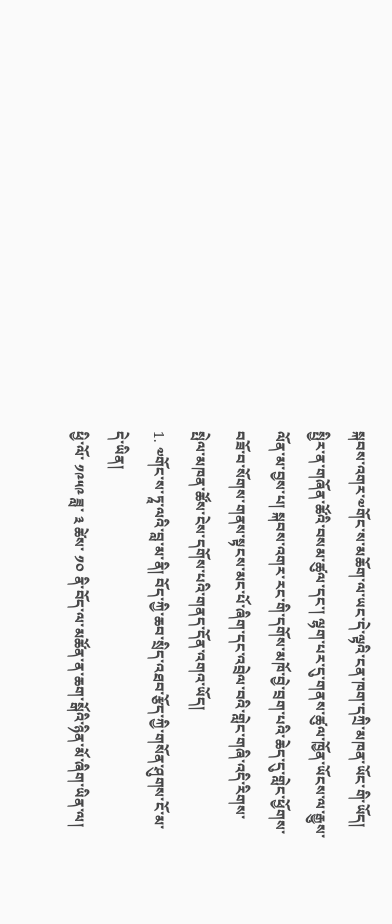སྐབས་འགར་༧གོང་ས་མཆོག་ལ་ཡང་དེ་ལྟའི་ངན་ཁག་དཀྲི་མཁན་ཡོང་གི་ཡོད། སྤྱིར་ན་གཞོན་ཚོའི་བསམ་ཚུལ་དང་། ལྷག་པར་དུ་གནས་ཚུལ་ཁྱོན་ཡོངས་ལ་རྒྱུས་ལོན་མ་བྱས་པ། སྐབས་འགར་རང་གི་དགོས་མཁོ་བྱེ་བྲག་པའི་ཆེད་དུ་གླེང་ཕྱོགས་བཟོ་བ་སོགས་གནས་སྟངས་མང་པོ་ཞིག་དང་འབྲེལ་བའི་གླེང་གཞི་འདི་རིགས་སྤེལ་མཁན་ཚོས་ངེས་དགོས་པའི་གནད་དོན་འགའ་ཡོད།
1. ༧གོང་ས་ཏཱ་ལའི་བླ་མ་ནི། བོད་ཀྱི་ཆབ་སྲིད་འཐབ་རྩོད་ཀྱི་གསོན་ཤུགས་ངོ་མ་དེ་ཡིན།
ཕྱི་ལོ་ ༡༩༥༩ ཟླ་ ༣ ཚེས་ ༡༠ ནི་བོད་ལ་མཚོན་ན་ཆག་སྒོའི་ཉིན་མོ་ཞིག་ཡིན་ལ།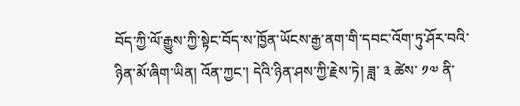བོད་ཀྱི་ལོ་རྒྱུས་ཀྱི་སྟེང་བོད་ས་ཁྱོན་ཡོངས་རྒྱ་ནག་གི་དབང་འོག་ཏུ་ཤོར་བའི་ཉིན་མོ་ཞིག་ཡིན། འོན་ཀྱང་། དེའི་ཉིན་ཤས་ཀྱི་རྗེས་ཏེ། ཟླ་ ༣ ཚེས་ ༡༧ ནི་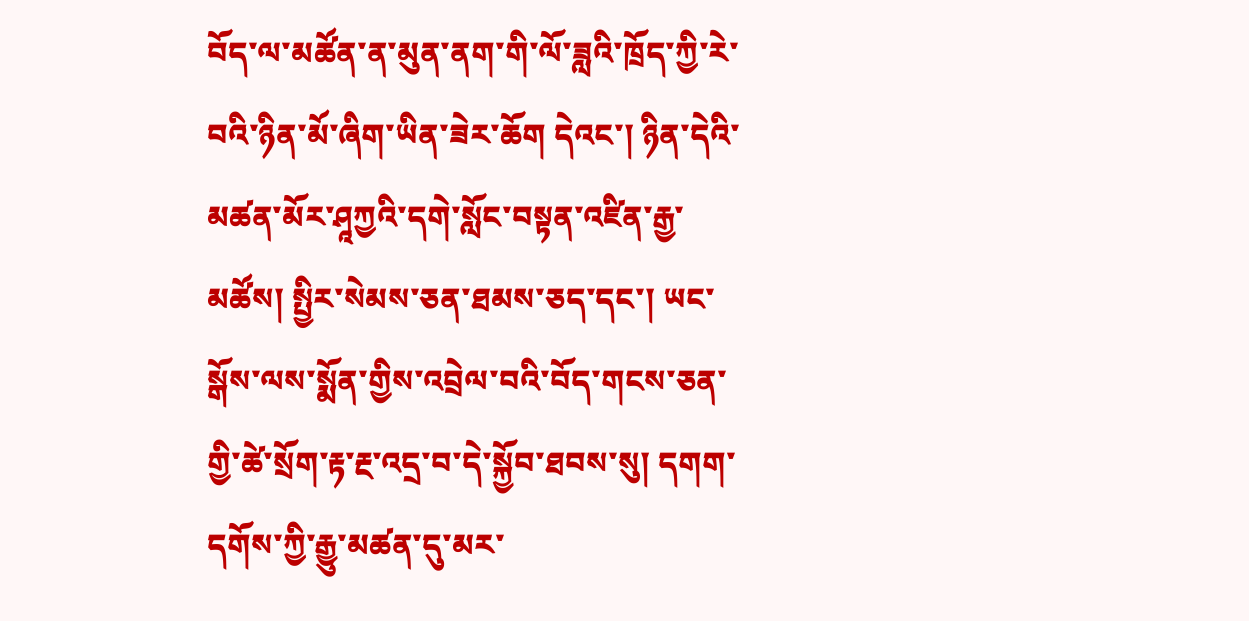བོད་ལ་མཚོན་ན་མུན་ནག་གི་ལོ་ཟླའི་ཁྲོད་ཀྱི་རེ་བའི་ཉིན་མོ་ཞིག་ཡིན་ཟེར་ཆོག དེའང་། ཉིན་དེའི་མཚན་མོར་ཤཱཀྱའི་དགེ་སློང་བསྟན་འཛིན་རྒྱ་མཚོས། སྤྱིར་སེམས་ཅན་ཐམས་ཅད་དང་། ཡང་སྒོས་ལས་སྨོན་གྱིས་འབྲེལ་བའི་བོད་གངས་ཅན་གྱི་ཚེ་སྲོག་རྟ་རྔ་འདྲ་བ་དེ་སྐྱོབ་ཐབས་སུ། དགག་དགོས་ཀྱི་རྒྱུ་མཚན་དུ་མར་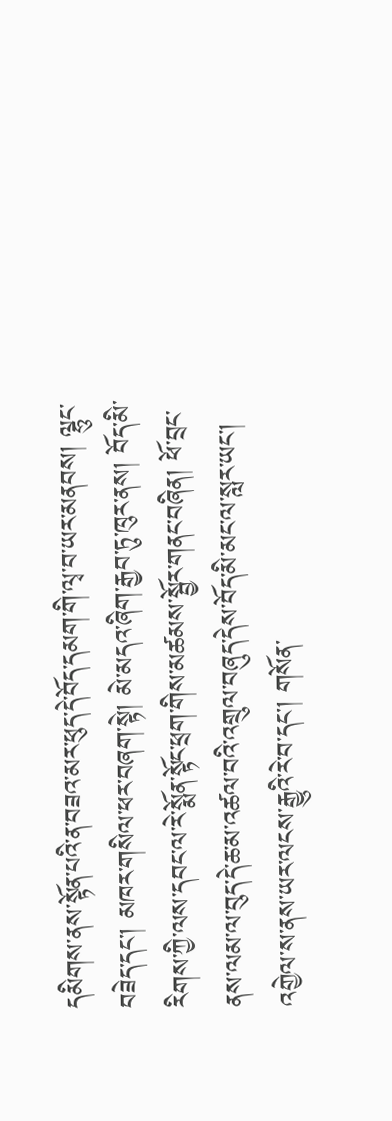དམིགས་ནས་སྟོན་པའི་ན་བཟའ་མར་ཕུད་དེ་བོད་དམག་གི་ལྭ་བ་ཡར་མནབས། ལྷུང་བཟེད་དང་། མཁར་གསིལ་ཕར་བཞག་སྟེ། མེ་མདའ་ཞིག་རྒྱབ་ཏུ་ཁུར་ནས། བོད་མི་རིགས་ཀྱི་ལས་དབང་ལ་རེ་སྨོན་སྟོང་ཕྲག་གིས་མཚམས་སྦྱོར་གནང་བཞིན། ཕོ་བྲང་ནས་ལམ་ལ་བུད་དེ་ཆ་མ་འཚལ་བའི་འགྲུལ་བཞུད་དེས་བོད་མི་མང་ལ་སླར་ཡང་། འགྱེལ་ས་ནས་ཡར་ལངས་རྒྱུའི་རེ་བ་དང་། གསོན་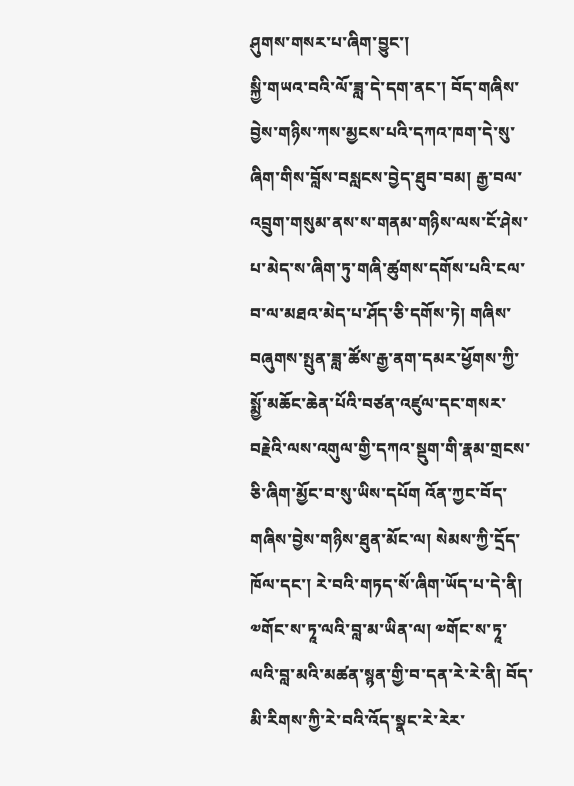ཤུགས་གསར་པ་ཞིག་བྱུང་།
སྐྱི་གཡའ་བའི་ལོ་ཟླ་དེ་དག་ནང་། བོད་གཞིས་བྱེས་གཉིས་ཀས་མྱངས་པའི་དཀའ་ཁག་དེ་སུ་ཞིག་གིས་བློས་བསླངས་བྱེད་ཐུབ་བམ། རྒྱ་བལ་འབྲུག་གསུམ་ནས་ས་གནམ་གཉིས་ལས་ངོ་ཤེས་པ་མེད་ས་ཞིག་ཏུ་གཞི་ཚུགས་དགོས་པའི་ངལ་བ་ལ་མཐའ་མེད་པ་ཤོད་ཅི་དགོས་ཏེ། གཞིས་བཞུགས་སྤུན་ཟླ་ཚོས་རྒྱ་ནག་དམར་ཕྱོགས་ཀྱི་སྨྱོ་མཆོང་ཆེན་པོའི་བཙན་འཛུལ་དང་གསར་བརྗེའི་ལས་འགུལ་གྱི་དཀའ་སྡུག་གི་རྣམ་གྲངས་ཅི་ཞིག་མྱོང་བ་སུ་ཡིས་དཔོག འོན་ཀྱང་བོད་གཞིས་བྱེས་གཉིས་ཐུན་མོང་ལ། སེམས་ཀྱི་དྲོད་ཁོལ་དང་། རེ་བའི་གཏད་སོ་ཞིག་ཡོད་པ་དེ་ནི། ༧གོང་ས་ཏཱ་ལའི་བླ་མ་ཡིན་ལ། ༧གོང་ས་ཏཱ་ལའི་བླ་མའི་མཚན་སྙན་གྱི་བ་དན་རེ་རེ་ནི། བོད་མི་རིགས་ཀྱི་རེ་བའི་འོད་སྣང་རེ་རེར་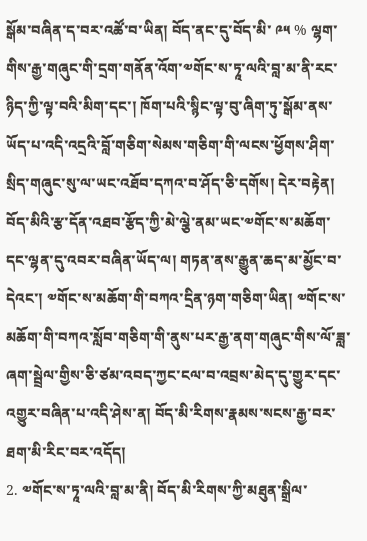སྒོམ་བཞིན་ད་བར་འཚོ་བ་ཡིན། བོད་ནང་དུ་བོད་མི་ ༩༥ % ལྷག་གིས་རྒྱ་གཞུང་གི་དྲག་གནོན་འོག་༧གོང་ས་ཏཱ་ལའི་བླ་མ་ནི་རང་ཉིད་ཀྱི་ལྟ་བའི་མིག་དང་། ཁོག་པའི་སྙིང་ལྟ་བུ་ཞིག་ཏུ་སྒོམ་ནས་ཡོད་པ་འདི་འདྲའི་བློ་གཅིག་སེམས་གཅིག་གི་ལངས་ཕྱོགས་ཤིག་སྲིད་གཞུང་སུ་ལ་ཡང་འཐོབ་དཀའ་བ་ཤོད་ཅི་དགོས། དེར་བརྟེན། བོད་མིའི་རྩ་དོན་འཐབ་རྩོད་ཀྱི་མེ་ལྕེ་ནམ་ཡང་༧གོང་ས་མཆོག་དང་ལྷན་དུ་འབར་བཞིན་ཡོད་ལ། གཏན་ནས་རྒྱུན་ཆད་མ་མྱོང་བ་དེའང་། ༧གོང་ས་མཆོག་གི་བཀའ་དྲིན་ཉག་གཅིག་ཡིན། ༧གོང་ས་མཆོག་གི་བཀའ་སློབ་གཅིག་གི་ནུས་པར་རྒྱ་ནག་གཞུང་གིས་ལོ་ཟླ་ཞག་སྦྲེལ་གྱིས་ཅི་ཙམ་འབད་ཀྱང་ངལ་བ་འབྲས་མེད་དུ་གྱུར་དང་འགྱུར་བཞིན་པ་འདི་ཤེས་ན། བོད་མི་རིགས་རྣམས་སངས་རྒྱ་བར་ཐག་མི་རིང་བར་འདོད།
2. ༧གོང་ས་ཏཱ་ལའི་བླ་མ་ནི། བོད་མི་རིགས་ཀྱི་མཐུན་སྒྲིལ་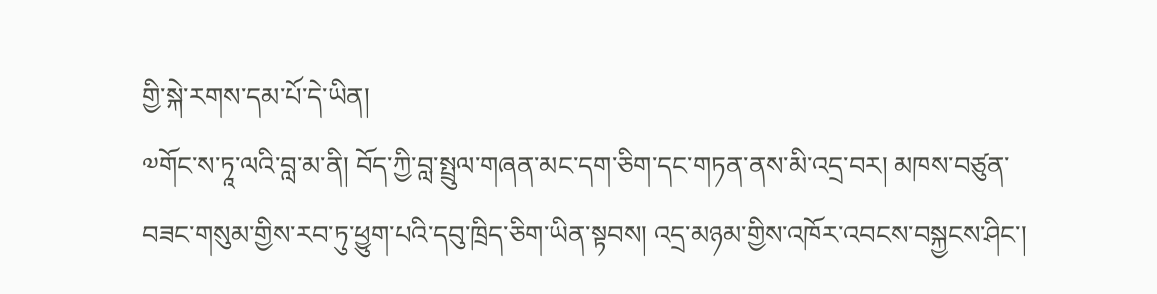གྱི་སྐེ་རགས་དམ་པོ་དེ་ཡིན།
༧གོང་ས་ཏཱ་ལའི་བླ་མ་ནི། བོད་ཀྱི་བླ་སྤྲུལ་གཞན་མང་དག་ཅིག་དང་གཏན་ནས་མི་འདྲ་བར། མཁས་བཙུན་བཟང་གསུམ་གྱིས་རབ་ཏུ་ཕྱུག་པའི་དབུ་ཁྲིད་ཅིག་ཡིན་སྟབས། འདྲ་མཉམ་གྱིས་འཁོར་འབངས་བསྐྱངས་ཤིང་།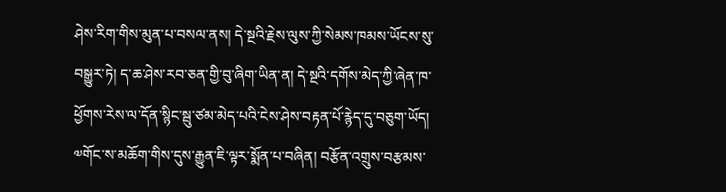ཤེས་རིག་གིས་མུན་པ་བསལ་ནས། དེ་སྔའི་རྗེས་ལུས་ཀྱི་སེམས་ཁམས་ཡོངས་སུ་བསྒྱུར་ཏེ། ད་ཆ་ཤེས་རབ་ཅན་གྱི་བུ་ཞིག་ཡིན་ན། དེ་སྔའི་དགོས་མེད་ཀྱི་ཞེན་ཁ་ཕྱོགས་རེས་ལ་དོན་སྙིང་སྦུ་ཙམ་མེད་པའི་ངེས་ཤེས་བརྟན་པོ་རྙེད་དུ་བཅུག་ཡོད། ༧གོང་ས་མཆོག་གིས་དུས་རྒྱུན་ཇི་ལྟར་སྨོན་པ་བཞིན། བརྩོན་འགྲུས་བརྩམས་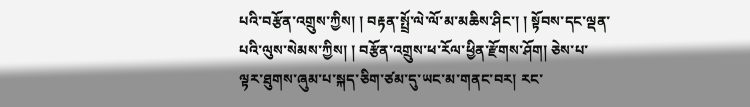པའི་བརྩོན་འགྲུས་ཀྱིས། ། བརྟན་སྤྲོ་ལེ་ལོ་མ་མཆིས་ཤིང་། ། སྟོབས་དང་ལྡན་པའི་ལུས་སེམས་ཀྱིས། ། བརྩོན་འགྲུས་ཕ་རོལ་ཕྱིན་རྫོགས་ཤོག། ཅེས་པ་ལྟར་ཐུགས་ཞུམ་པ་སྐད་ཅིག་ཙམ་དུ་ཡང་མ་གནང་བར། རང་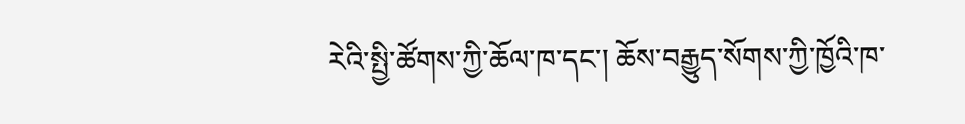རེའི་སྤྱི་ཚོགས་ཀྱི་ཆོལ་ཁ་དང་། ཆོས་བརྒྱུད་སོགས་ཀྱི་ཁྱོའི་ཁ་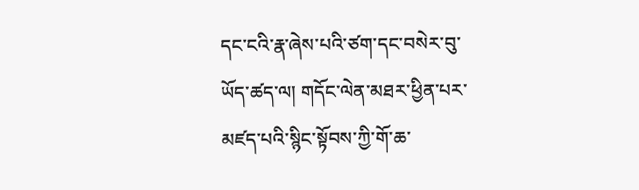དང་ངའི་རྣ་ཞེས་པའི་ཙག་དང་བསེར་བུ་ཡོད་ཚད་ལ། གདོང་ལེན་མཐར་ཕྱིན་པར་མཛད་པའི་སྙིང་སྟོབས་ཀྱི་གོ་ཆ་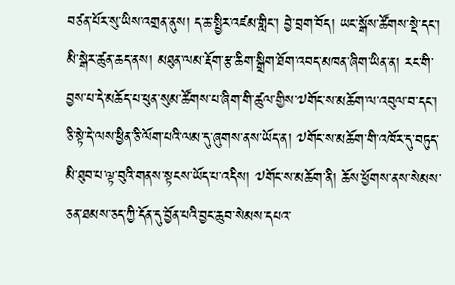བཙན་པོར་སུ་ཡིས་འགྲན་ནུས། ད་ཆ་སྤྱིར་འཛམ་གླིང་། བྱེ་བྲག་བོད། ཡང་སྒོས་ཚོགས་སྡེ་དང་། མི་སྒེར་ཚུན་ཆད་ནས། མཐུན་ལམ་རྡོག་རྩ་ཆིག་སྒྲིག་ཐོག་འབད་མཁན་ཞིག་ཡིན་ན། རང་གི་བྱས་པ་དེ་མཆོད་པ་ཕུན་སུམ་ཚོགས་པ་ཞིག་གི་ཚུལ་གྱིས་༧གོང་ས་མཆོག་ལ་འབུལ་བ་དང་། ཅི་སྟེ་དེ་ལས་ཕྱིན་ཅི་ལོག་པའི་ལམ་དུ་ཞུགས་ནས་ཡོད་ན། ༧གོང་ས་མཆོག་གི་འཁོར་དུ་བཏུད་མི་ཐུབ་པ་ལྟ་བུའི་གནས་སྟངས་ཡོད་པ་འདིས། ༧གོང་ས་མཆོག་ནི། ཆོས་ཕྱོགས་ནས་སེམས་ཅན་ཐམས་ཅད་ཀྱི་དོན་དུ་བྱོན་པའི་བྱང་ཆུབ་སེམས་དཔའ་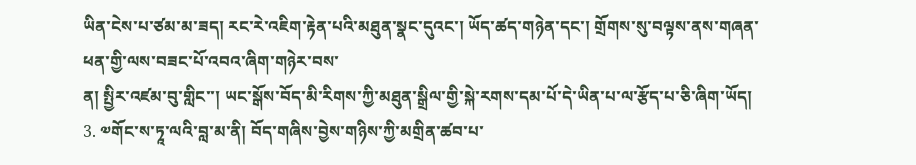ཡིན་ངེས་པ་ཙམ་མ་ཟད། རང་རེ་འཇིག་རྟེན་པའི་མཐུན་སྣང་དུའང་། ཡོད་ཚད་གཉེན་དང་། གྲོགས་སུ་བལྟས་ནས་གཞན་
ཕན་གྱི་ལས་བཟང་པོ་འབའ་ཞིག་གཉེར་བས་
ན། སྤྱིར་འཛམ་བུ་གླིང་་། ཡང་སྒོས་བོད་མི་རིགས་ཀྱི་མཐུན་སྒྲིལ་གྱི་སྐེ་རགས་དམ་པོ་དེ་ཡིན་པ་ལ་རྩོད་པ་ཅི་ཞིག་ཡོད།
3. ༧གོང་ས་ཏཱ་ལའི་བླ་མ་ནི། བོད་གཞིས་བྱེས་གཉིས་ཀྱི་མགྲིན་ཚབ་པ་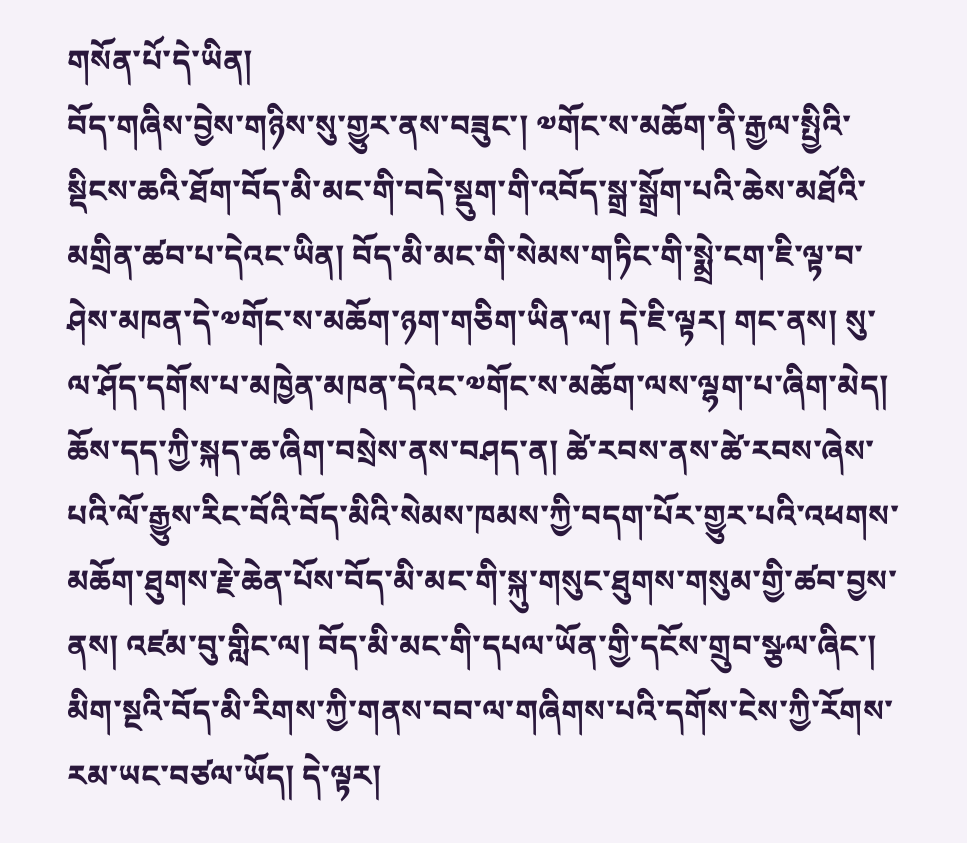གསོན་པོ་དེ་ཡིན།
བོད་གཞིས་བྱེས་གཉིས་སུ་གྱུར་ནས་བཟུང་། ༧གོང་ས་མཆོག་ནི་རྒྱལ་སྤྱིའི་སྡིངས་ཆའི་ཐོག་བོད་མི་མང་གི་བདེ་སྡུག་གི་འབོད་སྒྲ་སྒྲོག་པའི་ཆེས་མཐོའི་མགྲིན་ཚབ་པ་དེའང་ཡིན། བོད་མི་མང་གི་སེམས་གཏིང་གི་སྨྲེ་ངག་ཇི་ལྟ་བ་ཤེས་མཁན་དེ་༧གོང་ས་མཆོག་ཉག་གཅིག་ཡིན་ལ། དེ་ཇི་ལྟར། གང་ནས། སུ་ལ་ཤོད་དགོས་པ་མཁྱེན་མཁན་དེའང་༧གོང་ས་མཆོག་ལས་ལྷག་པ་ཞིག་མེད། ཆོས་དད་ཀྱི་སྐད་ཆ་ཞིག་བསྲེས་ནས་བཤད་ན། ཚེ་རབས་ནས་ཚེ་རབས་ཞེས་པའི་ལོ་རྒྱུས་རིང་བོའི་བོད་མིའི་སེམས་ཁམས་ཀྱི་བདག་པོར་གྱུར་པའི་འཕགས་མཆོག་ཐུགས་རྗེ་ཆེན་པོས་བོད་མི་མང་གི་སྐུ་གསུང་ཐུགས་གསུམ་གྱི་ཚབ་བྱས་ནས། འཛམ་བུ་གླིང་ལ། བོད་མི་མང་གི་དཔལ་ཡོན་གྱི་དངོས་གྲུབ་སྩལ་ཞིང་། མིག་སྔའི་བོད་མི་རིགས་ཀྱི་གནས་བབ་ལ་གཞིགས་པའི་དགོས་ངེས་ཀྱི་རོགས་རམ་ཡང་བཙལ་ཡོད། དེ་ལྟར།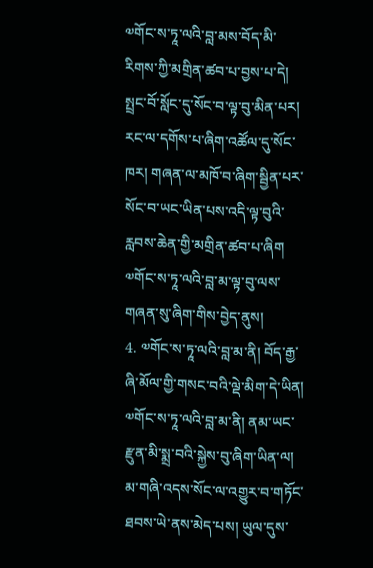༧གོང་ས་ཏཱ་ལའི་བླ་མས་བོད་མི་རིགས་ཀྱི་མགྲིན་ཚབ་པ་བྱས་པ་དེ། སྤྲང་བོ་སློང་དུ་སོང་བ་ལྟ་བུ་མིན་པར། རང་ལ་དགོས་པ་ཞིག་འཚོལ་དུ་སོང་ཁར། གཞན་ལ་མཁོ་བ་ཞིག་སྦྱིན་པར་སོང་བ་ཡང་ཡིན་པས་འདི་ལྟ་བུའི་རླབས་ཆེན་གྱི་མགྲིན་ཚབ་པ་ཞིག ༧གོང་ས་ཏཱ་ལའི་བླ་མ་ལྟ་བུ་ལས་གཞན་སུ་ཞིག་གིས་བྱེད་ནུས།
4. ༧གོང་ས་ཏཱ་ལའི་བླ་མ་ནི། བོད་རྒྱ་ཞི་མོལ་གྱི་གསང་བའི་ལྡེ་མིག་དེ་ཡིན།
༧གོང་ས་ཏཱ་ལའི་བླ་མ་ནི། ནམ་ཡང་རྫུན་མི་སྨྲ་བའི་སྐྱེས་བུ་ཞིག་ཡིན་ལ། མ་གཞི་འདས་སོང་ལ་འགྱུར་བ་གཏོང་ཐབས་ཡེ་ནས་མེད་པས། ཡུལ་དུས་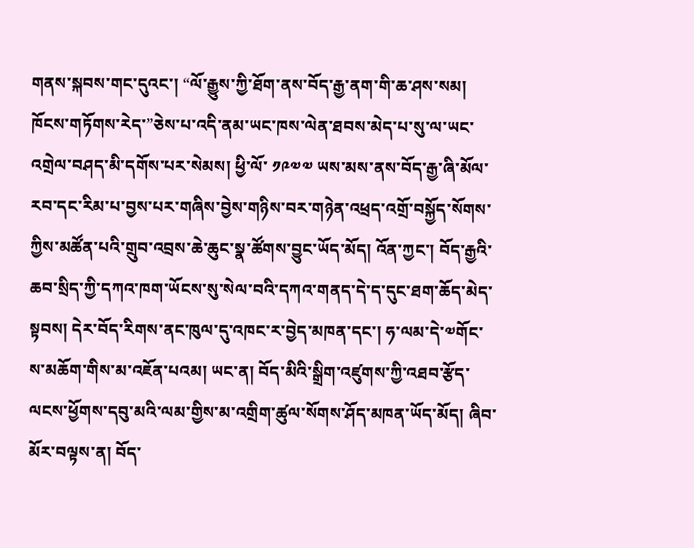གནས་སྐབས་གང་དུའང་། “ལོ་རྒྱུས་ཀྱི་ཐོག་ནས་བོད་རྒྱ་ནག་གི་ཆ་ཤས་སམ། ཁོངས་གཏོགས་རེད་”ཅེས་པ་འདི་ནམ་ཡང་ཁས་ལེན་ཐབས་མེད་པ་སུ་ལ་ཡང་འགྲེལ་བཤད་མི་དགོས་པར་སེམས། ཕྱི་ལོ་ ༡༩༧༧ ཡས་མས་ནས་བོད་རྒྱ་ཞི་མོལ་རབ་དང་རིམ་པ་བྱས་པར་གཞིས་བྱེས་གཉིས་བར་གཉེན་འཕྲད་འགྲོ་བསྐྱོད་སོགས་ཀྱིས་མཚོན་པའི་གྲུབ་འབྲས་ཆེ་ཆུང་སྣ་ཚོགས་བྱུང་ཡོད་མོད། འོན་ཀྱང་། བོད་རྒྱའི་ཆབ་སྲིད་ཀྱི་དཀའ་ཁག་ཡོངས་སུ་སེལ་བའི་དཀའ་གནད་དེ་ད་དུང་ཐག་ཆོད་མེད་སྟབས། དེར་བོད་རིགས་ནང་ཁུལ་དུ་འཁང་ར་བྱེད་མཁན་དང་། ཧ་ལམ་དེ་༧གོང་ས་མཆོག་གིས་མ་འཇོན་པའམ། ཡང་ན། བོད་མིའི་སྒྲིག་འཛུགས་ཀྱི་འཐབ་རྩོད་ལངས་ཕྱོགས་དབུ་མའི་ལམ་གྱིས་མ་འགྲིག་ཚུལ་སོགས་ཤོད་མཁན་ཡོད་མོད། ཞིབ་མོར་བལྟས་ན། བོད་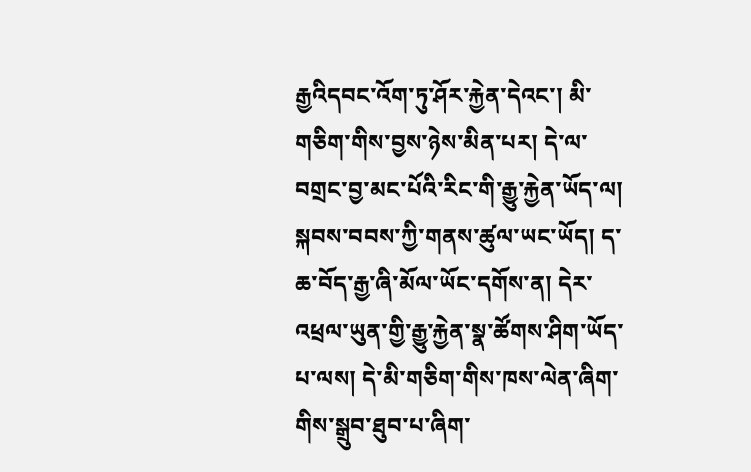རྒྱའིདབང་འོག་ཏུ་ཤོར་རྐྱེན་དེའང་། མི་གཅིག་གིས་བྱས་ཉེས་མིན་པར། དེ་ལ་བགྲང་བྱ་མང་པོའི་རིང་གི་རྒྱུ་རྐྱེན་ཡོད་ལ། སྐབས་བབས་ཀྱི་གནས་ཚུལ་ཡང་ཡོད། ད་ཆ་བོད་རྒྱ་ཞི་མོལ་ཡོང་དགོས་ན། དེར་འཕྲལ་ཡུན་གྱི་རྒྱུ་རྐྱེན་སྣ་ཚོགས་ཤིག་ཡོད་པ་ལས། དེ་མི་གཅིག་གིས་ཁས་ལེན་ཞིག་གིས་སྒྲུབ་ཐུབ་པ་ཞིག་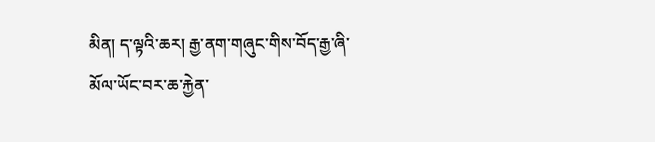མིན། ད་ལྟའི་ཆར། རྒྱ་ནག་གཞུང་གིས་བོད་རྒྱ་ཞི་མོལ་ཡོང་བར་ཆ་རྐྱེན་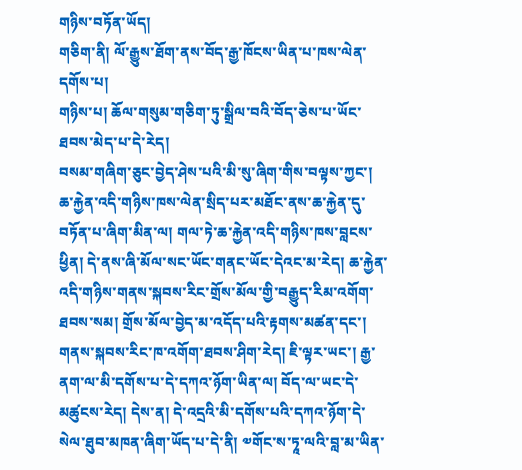གཉིས་བཏོན་ཡོད།
གཅིག་ནི། ལོ་རྒྱུས་ཐོག་ནས་བོད་རྒྱ་ཁོངས་ཡིན་པ་ཁས་ལེན་དགོས་པ།
གཉིས་པ། ཆོལ་གསུམ་གཅིག་ཏུ་སྒྲིལ་བའི་བོད་ཅེས་པ་ཡོང་ཐབས་མེད་པ་དེ་རེད།
བསམ་གཞིག་ཅུང་བྱེད་ཤེས་པའི་མི་སུ་ཞིག་གིས་བལྟས་ཀྱང་། ཆ་རྐྱེན་འདི་གཉིས་ཁས་ལེན་སྲིད་པར་མཐོང་ནས་ཆ་རྐྱེན་དུ་བཏོན་པ་ཞིག་མིན་ལ། གལ་ཏེ་ཆ་རྐྱེན་འདི་གཉིས་ཁས་བླངས་ཕྱིན། དེ་ནས་ཞི་མོལ་སང་ཡོང་གནང་ཡོང་དེའང་མ་རེད། ཆ་རྐྱེན་འདི་གཉིས་གནས་སྐབས་རིང་གྲོས་མོལ་གྱི་བརྒྱུད་རིམ་འགོག་ཐབས་སམ། གྲོས་མོལ་བྱེད་མ་འདོད་པའི་རྟགས་མཚན་དང་། གནས་སྐབས་རིང་ཁ་འགོག་ཐབས་ཤིག་རེད། ཇི་ལྟར་ཡང་། རྒྱ་ནག་ལ་མི་དགོས་པ་དེ་དཀའ་ཉོག་ཡིན་ལ། བོད་ལ་ཡང་དེ་མཚུངས་རེད། དེས་ན། དེ་འདྲའི་མི་དགོས་པའི་དཀའ་ཉོག་དེ་སེལ་ཐུབ་མཁན་ཞིག་ཡོད་པ་དེ་ནི། ༧གོང་ས་ཏཱ་ལའི་བླ་མ་ཡིན་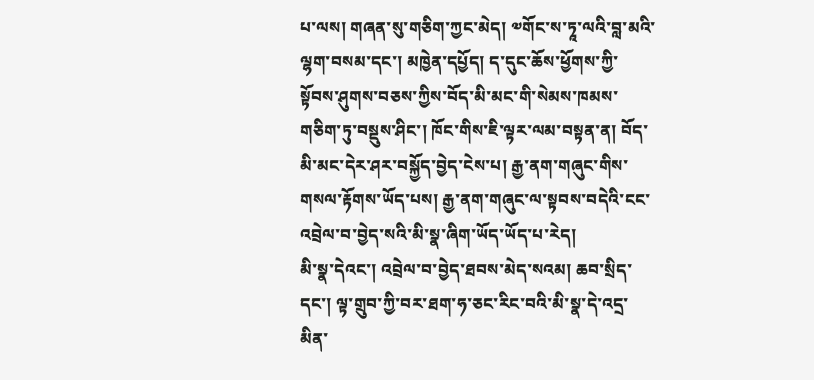པ་ལས། གཞན་སུ་གཅིག་ཀྱང་མེད། ༧གོང་ས་ཏཱ་ལའི་བླ་མའི་ལྷག་བསམ་དང་། མཁྱེན་དཔྱོད། ད་དུང་ཆོས་ཕྱོགས་ཀྱི་སྟོབས་ཤུགས་བཅས་ཀྱིས་བོད་མི་མང་གི་སེམས་ཁམས་གཅིག་ཏུ་བསྡུས་ཤིང་། ཁོང་གིས་ཇི་ལྟར་ལམ་བསྟན་ན། བོད་མི་མང་དེར་ཤར་བསྐྱོད་བྱེད་ངེས་པ། རྒྱ་ནག་གཞུང་གིས་གསལ་རྟོགས་ཡོད་པས། རྒྱ་ནག་གཞུང་ལ་སྟབས་བདེའི་ངང་འབྲེལ་བ་བྱེད་སའི་མི་སྣ་ཞིག་ཡོད་ཡོད་པ་རེད།
མི་སྣ་དེའང་། འབྲེལ་བ་བྱེད་ཐབས་མེད་སའམ། ཆབ་སྲིད་དང་། ལྟ་གྲུབ་ཀྱི་བར་ཐག་ཧ་ཅང་རིང་བའི་མི་སྣ་དེ་འདྲ་མིན་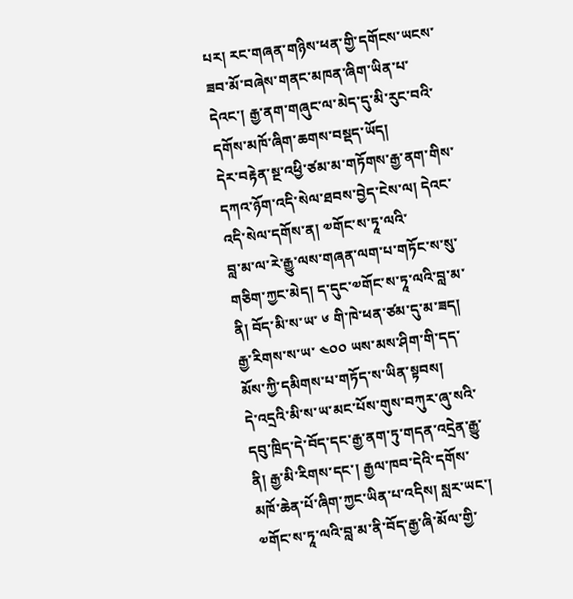པར། རང་གཞན་གཉིས་ཕན་གྱི་དགོངས་ཡངས་ཟབ་མོ་བཞེས་གནང་མཁན་ཞིག་ཡིན་པ་དེའང་། རྒྱ་ནག་གཞུང་ལ་མེད་དུ་མི་རུང་བའི་དགོས་མཁོ་ཞིག་ཆགས་བསྡད་ཡོད།
དེར་བརྟེན་སྔ་འཕྱི་ཙམ་མ་གཏོགས་རྒྱ་ནག་གིས་དཀའ་ཉོག་འདི་སེལ་ཐབས་བྱེད་ངེས་ལ། དེའང་འདི་སེལ་དགོས་ན། ༧གོང་ས་ཏཱ་ལའི་
བླ་མ་ལ་རེ་རྒྱུ་ལས་གཞན་ལག་པ་གཏོང་ས་སུ་གཅིག་ཀྱང་མེད། ད་དུང་༧གོང་ས་ཏཱ་ལའི་བླ་མ་ནི། བོད་མི་ས་ཡ་ ༦ གི་ཁེ་ཕན་ཙམ་དུ་མ་ཟད། རྒྱ་རིགས་ས་ཡ་ ༤༠༠ ཡས་མས་ཤིག་གི་དད་མོས་ཀྱི་དམིགས་པ་གཏོད་ས་ཡིན་སྟབས།
དེ་འདྲའི་མི་ས་ཡ་མང་པོས་གུས་བཀུར་ཞུ་སའི་
དབུ་ཁྲིད་དེ་བོད་དང་རྒྱ་ནག་ཏུ་གདན་འདྲེན་རྒྱུ་ནི། རྒྱ་མི་རིགས་དང་། རྒྱལ་ཁབ་དེའི་དགོས་
མཁོ་ཆེན་པོ་ཞིག་ཀྱང་ཡིན་པ་འདིས། སླར་ཡང་། ༧གོང་ས་ཏཱ་ལའི་བླ་མ་ནི་བོད་རྒྱ་ཞི་མོལ་གྱི་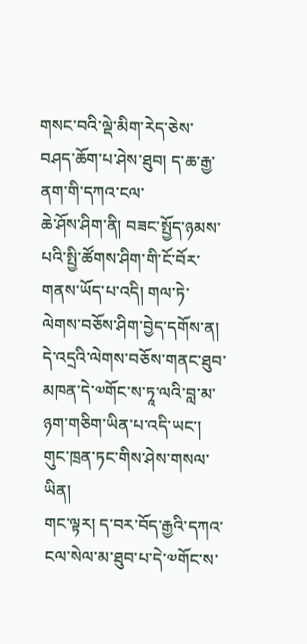གསང་བའི་ལྡེ་མིག་རེད་ཅེས་བཤད་ཆོག་པ་ཤེས་ཐུབ། ད་ཆ་རྒྱ་ནག་གི་དཀའ་ངལ་
ཆེ་ཤོས་ཤིག་ནི། བཟང་སྤྱོད་ཉམས་པའི་སྤྱི་ཚོགས་ཤིག་གི་ངོ་བོར་གནས་ཡོད་པ་འདི། གལ་ཏེ་ལེགས་བཅོས་ཤིག་བྱེད་དགོས་ན། དེ་འདྲའི་ལེགས་བཅོས་གནང་ཐུབ་མཁན་དེ་༧གོང་ས་ཏཱ་ལའི་བླ་མ་ཉག་གཅིག་ཡིན་པ་འདི་ཡང་། གུང་ཁྲན་ཏང་གིས་ཤེས་གསལ་ཡིན།
གང་ལྟར། ད་བར་བོད་རྒྱའི་དཀའ་ངལ་སེལ་མ་ཐུབ་པ་དེ་༧གོང་ས་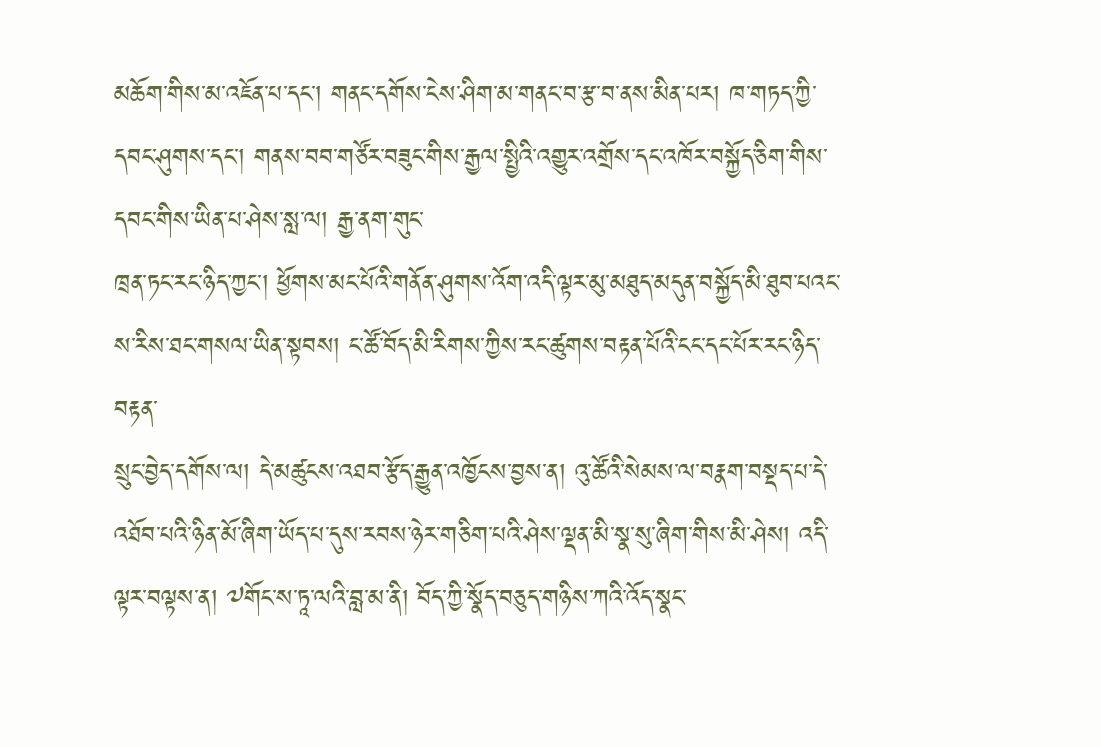མཆོག་གིས་མ་འཇོན་པ་དང་། གནང་དགོས་ངེས་ཤིག་མ་གནང་བ་རྩ་བ་ནས་མིན་པར། ཁ་གཏད་ཀྱི་དབང་ཤུགས་དང་། གནས་བབ་གཙོར་བཟུང་གིས་རྒྱལ་སྤྱིའི་འགྱུར་འགྲོས་དང་འཁོར་བསྐྱོད་ཅིག་གིས་དབང་གིས་ཡིན་པ་ཤེས་སླ་ལ། རྒྱ་ནག་གུང་
ཁྲན་ཏང་རང་ཉིད་ཀྱང་། ཕྱོགས་མང་པོའི་གནོན་ཤུགས་འོག་འདི་ལྟར་མུ་མཐུད་མདུན་བསྐྱོད་མི་ཐུབ་པའང་ས་རིས་ཐང་གསལ་ཡིན་སྟབས། ང་ཚོ་བོད་མི་རིགས་ཀྱིས་རང་ཚུགས་བརྟན་པོའི་ངང་དང་པོར་རང་ཉིད་བརྟན་
སྲུང་བྱེད་དགོས་ལ། དེ་མཚུངས་འཐབ་རྩོད་རྒྱུན་འཁྱོངས་བྱས་ན། འུ་ཚོའི་སེམས་ལ་བརྣག་བསྡད་པ་དེ་འཐོབ་པའི་ཉིན་མོ་ཞིག་ཡོད་པ་དུས་རབས་ཉེར་གཅིག་པའི་ཤེས་ལྡན་མི་སྣ་སུ་ཞིག་གིས་མི་ཤེས། འདི་ལྟར་བལྟས་ན། ༧གོང་ས་ཏཱ་ལའི་བླ་མ་ནི། བོད་ཀྱི་སྣོད་བཅུད་གཉིས་ཀའི་འོད་སྣང་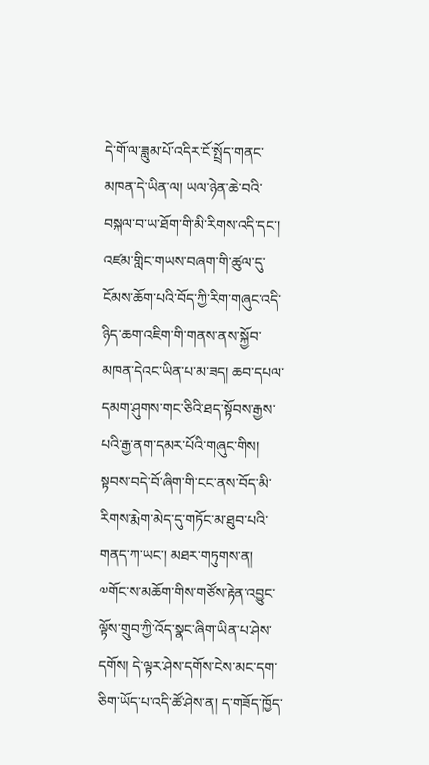དེ་གོ་ལ་ཟླུམ་པོ་འདིར་ངོ་སྤྲོད་གནང་མཁན་དེ་ཡིན་ལ། ཡལ་ཉེན་ཆེ་བའི་བསྐལ་བ་ཡ་ཐོག་གི་མི་རིགས་འདི་དང་། འཛམ་གླིང་གཡས་བཞག་གི་ཚུལ་དུ་ངོམས་ཆོག་པའི་བོད་ཀྱི་རིག་གཞུང་འདི་ཉིད་ཆག་འཇིག་གི་གནས་ནས་སྐྱོབ་མཁན་དེའང་ཡིན་པ་མ་ཟད། ཆབ་དཔལ་དམག་ཤུགས་གང་ཅིའི་ཐད་སྟོབས་རྒྱས་པའི་རྒྱ་ནག་དམར་པོའི་གཞུང་གིས། སྟབས་བདེ་བོ་ཞིག་གི་ངང་ནས་བོད་མི་རིགས་རྨེག་མེད་དུ་གཏོང་མ་ཐུབ་པའི་གནད་ཀ་ཡང་། མཐར་གཏུགས་ན།
༧གོང་ས་མཆོག་གིས་གཙོས་རྟེན་འབྱུང་ལྟོས་གྲུབ་ཀྱི་འོད་སྣང་ཞིག་ཡིན་པ་ཤེས་དགོས། དེ་ལྟར་ཤེས་དགོས་ངེས་མང་དག་ཅིག་ཡོད་པ་འདི་ཚོ་ཤེས་ན། ད་གཟོད་ཁྱོད་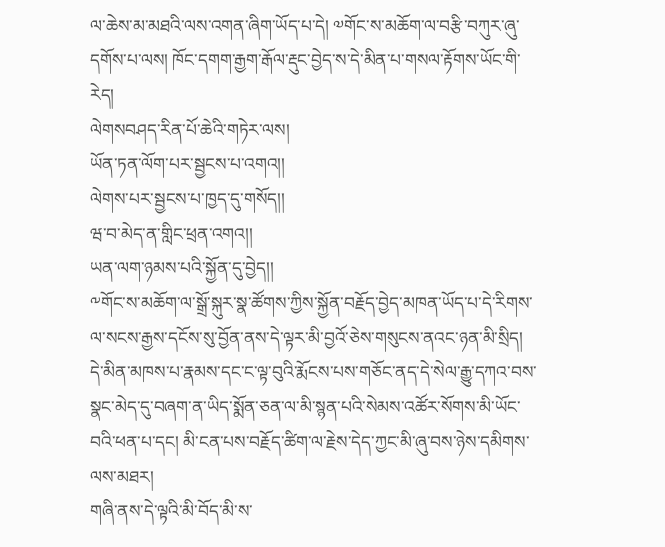ལ་ཆེས་མ་མཐའི་ལས་འགན་ཞིག་ཡོད་པ་དེ། ༧གོང་ས་མཆོག་ལ་བརྩི་བཀུར་ཞུ་དགོས་པ་ལས། ཁོང་དགག་རྒྱག་རྒོལ་རྡུང་བྱེད་ས་དེ་མིན་པ་གསལ་རྟོགས་ཡོང་གི་རེད།
ལེགསབཤད་རིན་པོ་ཆེའི་གཏེར་ལས།
ཡོན་ཏན་ལོག་པར་སྦྱངས་པ་འགའ།།
ལེགས་པར་སྦྱངས་པ་ཁྱད་དུ་གསོད།།
ཝ་བ་མེད་ན་གླིང་ཕྲན་འགའ།།
ཡན་ལག་ཉམས་པའི་སྐྱོན་དུ་བྱེད།།
༸གོང་ས་མཆོག་ལ་སྒྲོ་སྐུར་སྣ་ཚོགས་ཀྱིས་སྐྱོན་བརྗོད་བྱེད་མཁན་ཡོད་པ་དེ་རིགས་ལ་སངས་རྒྱས་དངོས་སུ་བྱོན་ནས་དེ་ལྟར་མི་བྱའོ་ཅེས་གསུངས་ནའང་ཉན་མི་སྲིད། དེ་མིན་མཁས་པ་རྣམས་དང་ང་ལྟ་བུའི་རྨོངས་པས་གཅོང་ནད་དེ་སེལ་རྒྱུ་དཀའ་བས་སྣང་མེད་དུ་བཞག་ན་ཡིད་སྨོན་ཅན་ལ་མི་སྙན་པའི་སེམས་འཚོར་སོགས་མི་ཡོང་བའི་ཕན་པ་དང། མི་ངན་པས་བརྗོད་ཚིག་ལ་རྗེས་དེད་ཀྱང་མི་ཞུ་བས་ཉེས་དམིགས་ལས་མཐར།
གཞི་ནས་དེ་ལྟའི་མི་བོད་མི་ས་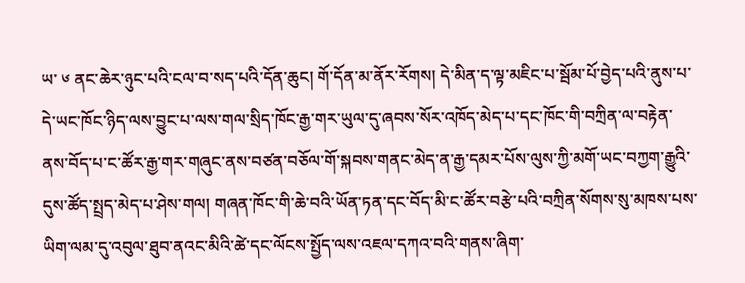ཡ་ ༦ ནང་ཆེར་ཉུང་པའི་ངལ་བ་སད་པའི་དོན་ཆུང། གོ་དོན་མ་ནོར་རོགས། དེ་མིན་ད་ལྟ་མཇིང་པ་སྦོམ་པོ་བྱེད་པའི་ནུས་པ་དེ་ཡང་ཁོང་ཉིད་ལས་བྱུང་པ་ལས་གལ་སྲིད་ཁོང་རྒྱ་གར་ཡུལ་དུ་ཞབས་སོར་འཁོད་མེད་པ་དང་ཁོང་གི་བཀྲིན་ལ་བརྟེན་ནས་བོད་པ་ང་ཚོར་རྒྱ་གར་གཞུང་ནས་བཙན་བཅོལ་གོ་སྐབས་གནང་མེད་ན་རྒྱ་དམར་པོས་ལུས་ཀྱི་མགོ་ཡང་བཀྱག་རྒྱུའི་དུས་ཚོད་སྤྲད་མེད་པ་ཤེས་གལ། གཞན་ཁོང་གི་ཆེ་བའི་ཡོན་ཏན་དང་བོད་མི་ང་ཚོར་བརྩེ་པའི་བཀྲིན་སོགས་སུ་མཁས་པས་ཡིག་ལམ་དུ་འབུལ་ཐུབ་ནའང་མིའི་ཚེ་དང་ལོངས་སྤྱོད་ལས་འཇལ་དཀའ་བའི་གནས་ཞིག་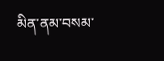མིན་ནམ་བསམ་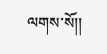ལགས་སོ།།